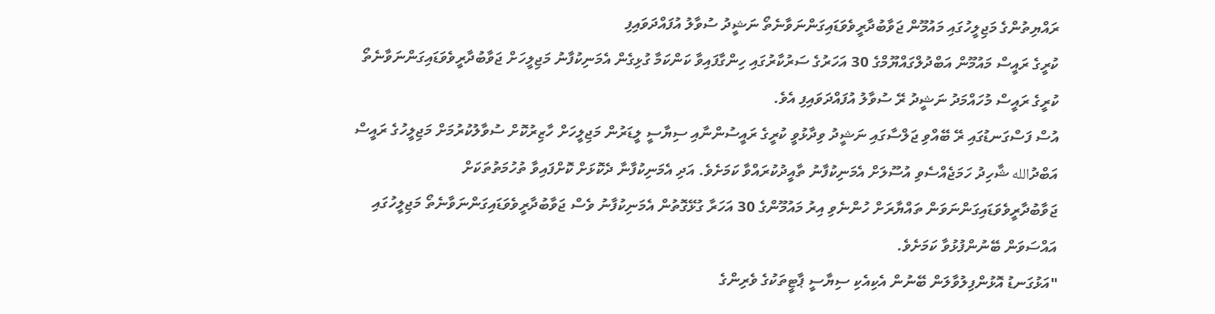ރައްޔިތުންގެ މަޖިލީހުގައި މައުމޫން ޖަވާބުދާރީވެވަޑައިގަންނަވާނެތޯ ނަޝީދު ސުވާލު އުފައްދަވައިފި
ކުރީގެ ރައީސް މައުމޫން އަބްދުލްގައްޔޫމްގެ 30 އަހަރުގެ ސަރުކާރުގައި ހިންގާފައިވާ ކަންކަމާ ގުޅިގެން އެމަނިކުފާނު މަޖިލީހަށް ޖަވާބުދާރީވެވަޑައިގަންނަވާނެތޯ ކުރީގެ ރައީސް މުހައްމަދު ނަޝީދު ރޭ ސުވާލު އުފައްދަވައިފި އެވެ.
އުސް ފަސްގަނޑުގައި ރޭ ބޭއްވި ޖަލްސާގައި ނަޝީދު ވިދާޅުވީ ކުރީގެ ރައީސުންނާއި ސިޔާސީ ލީޑަރުން މަޖިލީހަށް ހާޒިރުކޮށް ސުވާލުކުރުމަށް މަޖިލީހުގެ ރައީސް އަބްދުالله ޝާހިދު ހަމަޖެއްސެވި އުސޫލަށް އެމަނިކުފާނު ތާއީދުކުރައްވާ ކަމަށެވެ. އަދި އެމަނިކުފާނާ ދެކޮޅަށް ކޮށްފައިވާ ތުހުމަތުތަކަށް ޖަވާބުދާރީވެވަޑައިގަންނަވަން ތައްޔާރަށް ހުންނެވި އިރު މައުމޫންގެ 30 އަހަރާ ގުޅޭގޮތުން އެމަނިކުފާނު ވެސް ޖަވާބުދާރީވެވަޑައިގަންނަވާނެތޯ މަޖިލީހުގައި އައްސަވަން ބޭނުންފުޅުވާ ކަމަށެވެ.
"އަޅުގަނޑު އޮޅުންފިލުވާލަން ބޭނުން އެކިއެކި ސިޔާސީ ޕާޓީތަކުގެ ވެރިންގެ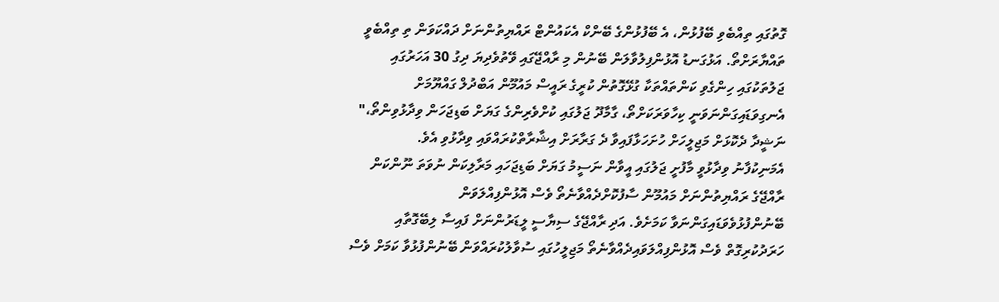ގޮތުގައި ތިއްބެވި ބޭފުޅުން، އެ ބޭފުޅުންގެ ބޭންކް އެކައުންޓް ރައްޔިތުންނަށް ދައްކަވަން ތި ތިއްބެވީ ތައްޔާރަށްތޯ. އަޅުގަނޑު އޮޅުންފިލުވާލަން ބޭނުން މި ރާއްޖޭގައި ވޭތުވެދިޔަ ދިގު 30 އަހަރުގައި ޖަލުތަކުގައި ހިންގެވި ކަންތައްތަކާ ގުޅޭގޮތުން ކުރީގެ ރައީސް މައުމޫން އަބްދުލް ގައްޔޫމަށް އެނގިވަޑައިގަންނަވަނީ ކިހާވަރަކަށްތޯ، ގާމާދޫ ޖަލުގައި ކުށްވެރިންގެ ގަޔަށް ބަޑިޖަހަން ވިދާޅުވިންތޯ،" ނަޝީދާ ދެކޮޅަށް މަޖިލީހަށް ހުށަހަޅާފައިވާ ދެ ގަރާރަށް އިޝާރާތްކުރައްވައި ވިދާޅުވި އެވެ.
އެމަނިކުފާނު ވިދާޅުވީ މާފުށީ ޖަލުގައި އީވާން ނަސީމު ގަޔަށް ބަޑިޖަހައި މަރާލިކަން ނުވަތަ ނޫންކަން ރާއްޖޭގެ ރައްޔިތުންނަށް މައުމޫން ސާފުކޮށްދެއްވާނެތޯ ވެސް އޮޅުންފިއްލަވަން ބޭނުންފުޅުވެވަޑައިގަންނަވާ ކަމަށެވެ. އަދި ރާއްޖޭގެ ސިޔާސީ ލީޑަރުންނަށް ފައިސާ ލިބޭގޮތާއި ހަރަދުކުރިގޮތް ވެސް އޮޅުންފިއްލަވައިދެއްވާނެތޯ މަޖިލީހުގައި ސުވާލުކުރައްވަން ބޭނުންފުޅުވާ ކަމަށް ވެސް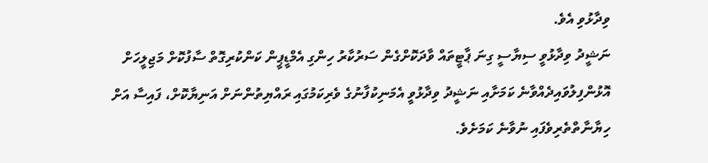ވިދާޅުވި އެވެ.
ނަޝީދު ވިދާޅުވީ ސިޔާސީ ގިނަ ޕާޓީތައް ވާދަކޮށްގެން ސަރުކާރު ހިންގި އެމްޑީޕީން ކަންކުރިގޮތް ސާފުކޮށް މަޖިލީހަށް އޮޅުންފިލުވައިދެއްވާނެ ކަމަށާއި ނަޝީދު ވިދާޅުވީ އެމަނިކުފާނުގެ ވެރިކަމުގައި ރައްޔިތުންނަށް އަނިޔާކޮށް، ފައިސާ އަށް ހިޔާނާތްތެރިވެފައި ނުވާނެ ކަމަށެވެ.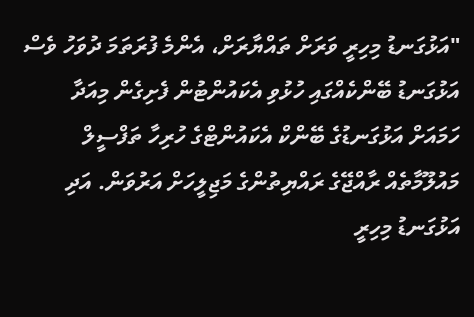"އަޅުގަނޑު މިހިރީ ވަރަށް ތައްޔާރަށް، އެންމެ ފުރަތަމަ ދުވަހު ވެސް އަޅުގަނޑު ބޭންކެއްގައި ހުޅުވި އެކައުންޓުން ފެށިގެން މިއަދާ ހަމައަށް އަޅުގަނޑުގެ ބޭންކް އެކައުންޓްގެ ހުރިހާ ތަފްސީލް މައުލޫމާތެއް ރާއްޖޭގެ ރައްޔިތުންގެ މަޖިލީހަށް އަރުވަން. އަދި އަޅުގަނޑު މިހިރީ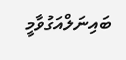ބައިނަލްއަގުވާމީ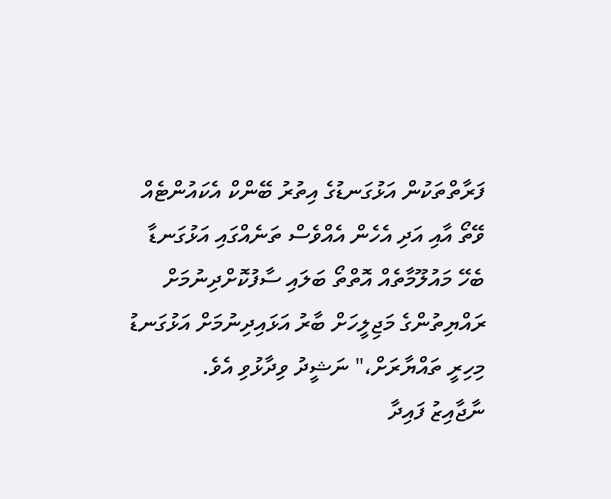ފަރާތްތަކުން އަޅުގަނޑުގެ އިތުރު ބޭންކް އެކައުންޓެއް ވޭތޯ އާއި އަދި އެހެން އެއްވެސް ތަނެއްގައި އަޅުގަނޑާ ބެހޭ މައުލޫމާތެއް އޮތްތޯ ބަލައި ސާފުކޮށްދިނުމަށް ރައްޔިތުންގެ މަޖިލީހަށް ބާރު އަޅައިދިނުމަށް އަޅުގަނޑު މިހިރީ ތައްޔާރަށް،" ނަޝީދު ވިދާޅުވި އެވެ.
ނާޖާއިޒު ފައިދާ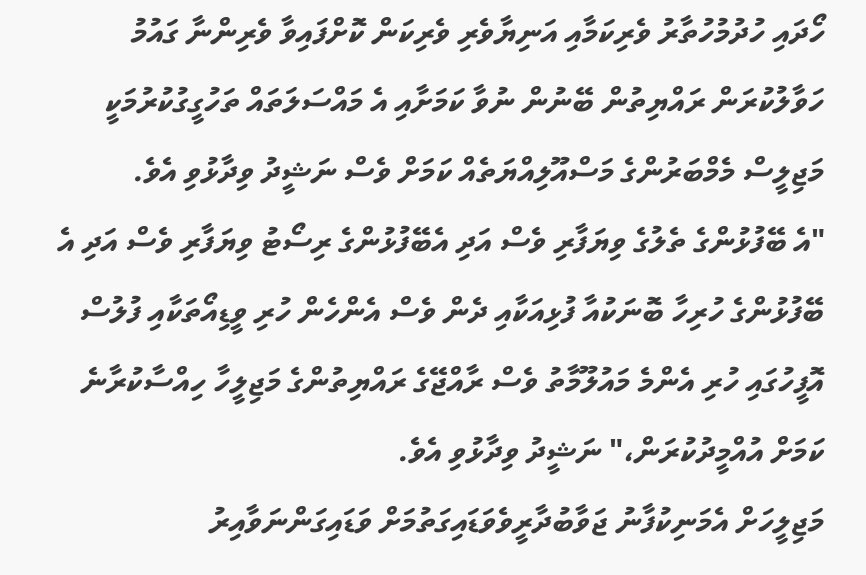ހޯދައި ހުދުމުހުތާރު ވެރިކަމާއި އަނިޔާވެރި ވެރިކަން ކޮށްފައިވާ ވެރިންނާ ގައުމު ހަވާލުކުރަން ރައްޔިތުން ބޭނުން ނުވާ ކަމަށާއި އެ މައްސަލަތައް ތަހުގީގުކުރުމަކީ މަޖިލީސް މެމްބަރުންގެ މަސްއޫލިއްޔަތެއް ކަމަށް ވެސް ނަޝީދު ވިދާޅުވި އެވެ.
"އެ ބޭފުޅުންގެ ތެލުގެ ވިޔަފާރި ވެސް އަދި އެބޭފުޅުންގެ ރިސޯޓު ވިޔަފާރި ވެސް އަދި އެ ބޭފުޅުންގެ ހުރިހާ ބޮނަކުއާ ފުޅިއަކާއި ދެން ވެސް އެންހެން ހުރި ވީޑިއޯތަކާއި ފުލުސް އޮފީހުގައި ހުރި އެންމެ މައުލޫމާތު ވެސް ރާއްޖޭގެ ރައްޔިތުންގެ މަޖިލީހާ ހިއްސާކުރާނެ ކަމަށް އުއްމީދުކުރަން،" ނަޝީދު ވިދާޅުވި އެވެ.
މަޖިލީހަށް އެމަނިކުފާނު ޖަވާބުދާރީވެވަޑައިގަތުމަށް ވަޑައިގަންނަވާއިރު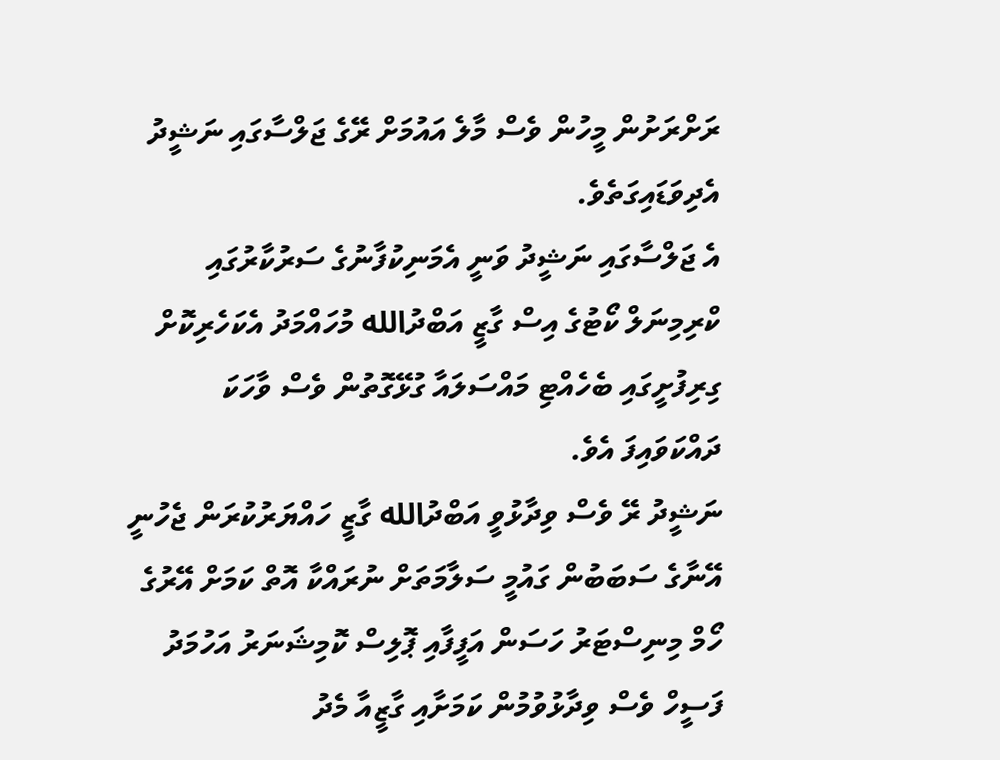ރަށްރަށުން މީހުން ވެސް މާލެ އައުމަށް ރޭގެ ޖަލްސާގައި ނަޝީދު އެދިވަޑައިގަތެވެ.
އެ ޖަލްސާގައި ނަޝީދު ވަނީ އެމަނިކުފާނުގެ ސަރުކާރުގައި ކްރިމިނަލް ކޯޓުގެ އިސް ގާޒީ އަބްދުالله މުހައްމަދު އެކަހެރިކޮށް ގިރިފުށީގައި ބެހެއްޓި މައްސަލައާ ގުޅޭގޮތުން ވެސް ވާހަކަ ދައްކަވައިފަ އެވެ.
ނަޝީދު ރޭ ވެސް ވިދާޅުވީ އަބްދުالله ގާޒީ ހައްޔަރުކުރަން ޖެހުނީ އޭނާގެ ސަބަބުން ގައުމީ ސަލާމަތަށް ނުރައްކާ އޮތް ކަމަށް އޭރުގެ ހޯމް މިނިސްޓަރު ހަސަން އަފީފާއި ޕޮލިސް ކޮމިޝަނަރު އަހުމަދު ފަސީހް ވެސް ވިދާޅުވުމުން ކަމަށާއި ގާޒީއާ މެދު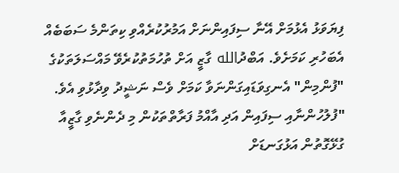ފިޔަވަޅު އެޅުމަށް އޭނާ ސިފައިންނަށް އަމުރުކުރެއްވި ކިތަންމެ ސަބަބެއް އެބަހުރި ކަމަށެވެ. އަބްދުالله ގާޒީ އަށް ތުހުމަތުކުރެވޭ މައްސަލަތަކުގެ "ފުންމިން" އެނގިވަޑައިގަންނަވާ ކަމަށް ވެސް ނަޝީދު ވިދާޅުވި އެވެ.
"ފުލުހުންނާއި ސިފައިން އަދި އާއްމު ފަރާތްތަކުން މި ދެންނެވި ގާޒީއާ ގުޅޭގޮތުން އަޅުގަނޑަށް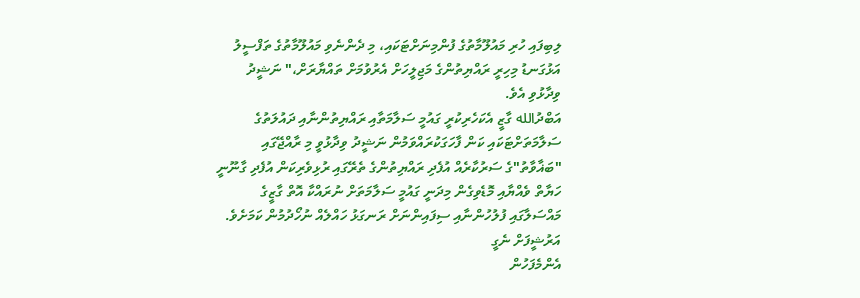ލިބިފައި ހުރި މައުލޫމާތުގެ ފުންމިނަށްޓަކައި، މި ދެންނެވި މައުލޫމާތުގެ ތަފްސީލު އަޅުގަނޑު މިހިރީ ރައްޔިތުންގެ މަޖިލީހަށް އެރުވުމަށް ތައްޔާރަށް،" ނަޝީދު ވިދާޅުވި އެވެ.
އަބްދުالله ގާޒީ އެކަހެރިކުރީ ގައުމީ ސަލާމަތާއި ރައްޔިތުންނާއި ދައުލަތުގެ ސަލާމަތަށްޓަކައި ކަން ފާހަގަކުރައްވަމުން ނަޝީދު ވިދާޅުވީ މި ރާއްޖޭގައި "ބަޣާވާތު"ގެ ސަރުކާރެއް އުފެދި ރައްޔިތުންގެ ތެރޭގައި ރުޅިވެރިކަން އުފެދި ގާނޫނީ ހަޔާތް ވެއްޔާއި މޮޑެވިގެން މިދަނީ ގައުމީ ސަލާމަތަށް ނުރައްކާ އޮތް ގާޒީގެ މައްސަލާގައި ފުލުހުންނާއި ސިފައިންނަށް ރަނގަޅު ހައްލެއް ނުހޯދުމުން ކަމަށެވެ.
އަރުޝީފަށް ނެގީ
އެންމެފަހުން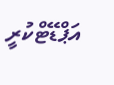އަޕްޑޭޓްކުރީ